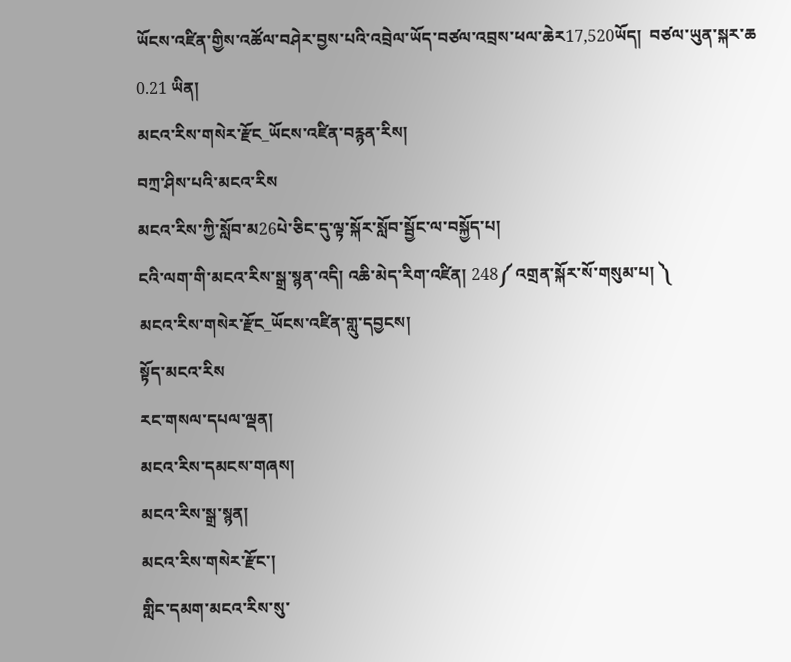ཡོངས་འཛིན་གྱིས་འཚོལ་བཤེར་བྱས་པའི་འབྲེལ་ཡོད་བཙལ་འབྲས་ཕལ་ཆེར17,520ཡོད།  བཙལ་ཡུན་སྐར་ཆ 0.21 ཡིན།
མངའ་རིས་གསེར་རྫོང_ཡོངས་འཛིན་བརྙན་རིས།
བཀྲ་ཤིས་པའི་མངའ་རིས
མངའ་རིས་ཀྱི་སློབ་མ26པེ་ཅིང་དུ་ལྟ་སྐོར་སློབ་སྦྱོང་ལ་བསྐྱོད་པ།
ངའི་ལག་གི་མངའ་རིས་སྒྲ་སྙན་འདི། འཆི་མེད་རིག་འཛིན། 248༼ འགྲན་སྐོར་སོ་གསུམ་པ། ༽
མངའ་རིས་གསེར་རྫོང_ཡོངས་འཛིན་གླུ་དབྱངས།
སྟོད་མངའ་རིས
རང་གསལ་དཔལ་ལྡན།
མངའ་རིས་དམངས་གཞས།
མངའ་རིས་སྒྲ་སྙན།
མངའ་རིས་གསེར་རྫོང་།
གླིང་དམག་མངའ་རིས་སུ་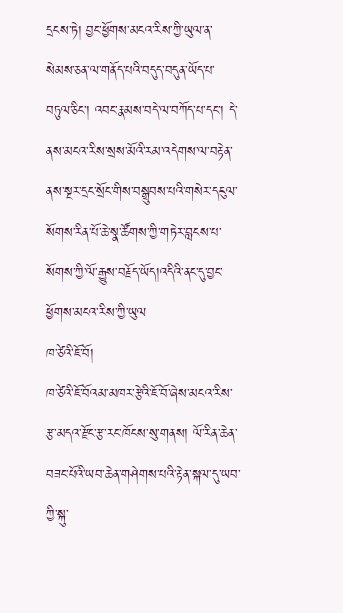དྲངས་ཏེ། བྱང་ཕྱོགས་མངའ་རིས་ཀྱི་ཡུལ་ན་སེམས་ཅན་ལ་གནོད་པའི་བདུད་བདུན་ཡོད་པ་བཏུལ་ཅིང་། འབང་རྣམས་བདེ་ལ་བཀོད་པ་དང་། དེ་ནས་མངའ་རིས་སྲས་མོའི་རམ་འདེགས་ལ་བརྟེན་ནས་སྔར་དྲང་སྲོང་གིས་བསྒྲུབས་པའི་གསེར་དངུལ་སོགས་རིན་པོ་ཆེ་སྣ་ཚོགས་ཀྱི་གཏེར་བླངས་པ་སོགས་ཀྱི་ལོ་རྒྱུས་བརྗོད་ཡོད།འདིའི་ནང་དུ་བྱང་ཕྱོགས་མངའ་རིས་ཀྱི་ཡུལ
ཁ་ཙེའི་ཇོ་བོ།
ཁ་ཙེའི་ཇོ་བོའམ་མཁར་རྩེའི་ཇོ་བོ་ཞེས་མངའ་རིས་རྩ་མདའ་རྫོང་རྩ་རང་ཁོངས་སུ་གནས། ལོ་རིན་ཆེན་བཟང་པོའི་ཡབ་ཆེན་གཤེགས་པའི་རྟེན་སྐལ་དུ་ཡབ་ཀྱི་སྐུ་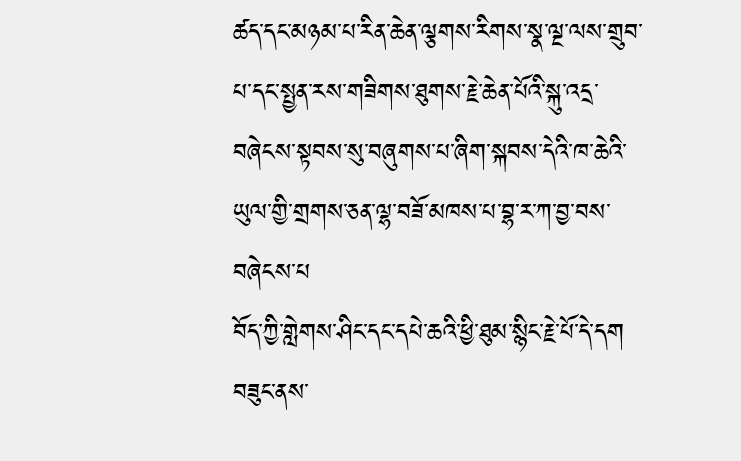ཚད་དང་མཉམ་པ་རིན་ཆེན་ལྕགས་རིགས་སྣ་ལྔ་ལས་གྲུབ་པ་དང་སྤྱན་རས་གཟིགས་ཐུགས་རྗེ་ཆེན་པོའི་སྐུ་འདྲ་བཞེངས་སྟབས་སུ་བཞུགས་པ་ཞིག་སྐབས་དེའི་ཁ་ཆེའི་ཡུལ་གྱི་གྲགས་ཅན་ལྷ་བཟོ་མཁས་པ་བྷ་ར་ཀ་བྱ་བས་བཞེངས་པ
བོད་ཀྱི་གླེགས་ཤིང་དང་དཔེ་ཆའི་ཕྱི་ཐུམ་སྙིང་རྗེ་པོ་དེ་དག
བཟུང་ནས་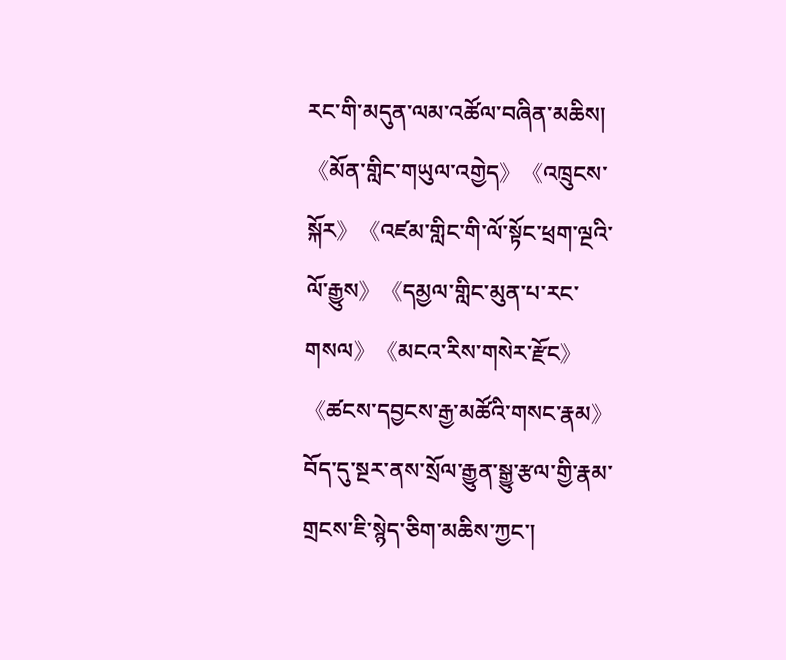རང་གི་མདུན་ལམ་འཚོལ་བཞིན་མཆིས།《མོན་གླིང་གཡུལ་འགྱེད》《འཁྲུངས་སྐོར》《འཛམ་གླིང་གི་ལོ་སྟོང་ཕྲག་ལྔའི་ལོ་རྒྱུས》《དམྱལ་གླིང་མུན་པ་རང་གསལ》《མངའ་རིས་གསེར་རྫོང》《ཚངས་དབྱངས་རྒྱ་མཚོའི་གསང་རྣམ》བོད་དུ་སྔར་ནས་སྲོལ་རྒྱུན་སྒྱུ་རྩལ་གྱི་རྣམ་གྲངས་ཇི་སྙེད་ཅིག་མཆིས་ཀྱང་།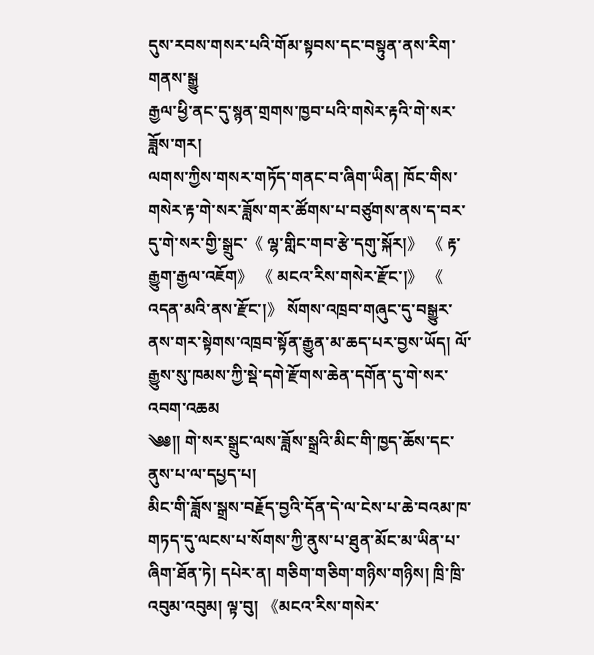དུས་རབས་གསར་པའི་གོམ་སྟབས་དང་བསྟུན་ནས་རིག་གནས་སྒྱུ
རྒྱལ་ཕྱི་ནང་དུ་སྙན་གྲགས་ཁྱབ་པའི་གསེར་རྟའི་གེ་སར་ཟློས་གར།
ལགས་ཀྱིས་གསར་གཏོད་གནང་བ་ཞིག་ཡིན། ཁོང་གིས་གསེར་རྟ་གེ་སར་ཟློས་གར་ཚོགས་པ་བཙུགས་ནས་ད་བར་དུ་གེ་སར་གྱི་སྒྲུང་《 ལྷ་གླིང་གབ་རྩེ་དགུ་སྐོར།》 《 རྟ་རྒྱུག་རྒྱལ་འཇོག》 《 མངའ་རིས་གསེར་རྫོང་།》 《 འདན་མའི་ནས་རྫོང་།》 སོགས་འཁྲབ་གཞུང་དུ་བསྒྱུར་ནས་གར་སྟེགས་འཁྲབ་སྟོན་རྒྱུན་མ་ཆད་པར་བྱས་ཡོད། ལོ་རྒྱུས་སུ་ཁམས་ཀྱི་སྡེ་དགེ་རྫོགས་ཆེན་དགོན་དུ་གེ་སར་འབག་འཆམ
༄༅།། གེ་སར་སྒྲུང་ལས་ཟློས་སྒྲའི་མིང་གི་ཁྱད་ཆོས་དང་ནུས་པ་ལ་དཔྱད་པ།
མིང་གི་ཟློས་སྒྲས་བརྗོད་བྱའི་དོན་དེ་ལ་ངེས་པ་ཆེ་བའམ་ཁ་གཏད་དུ་ལངས་པ་སོགས་ཀྱི་ནུས་པ་ཐུན་མོང་མ་ཡིན་པ་ཞིག་ཐོན་ཏེ། དཔེར་ན། གཅིག་གཅིག་གཉིས་གཉིས། ཁྲི་ཁྲི་འབུམ་འབུམ། ལྟ་བུ། 《མངའ་རིས་གསེར་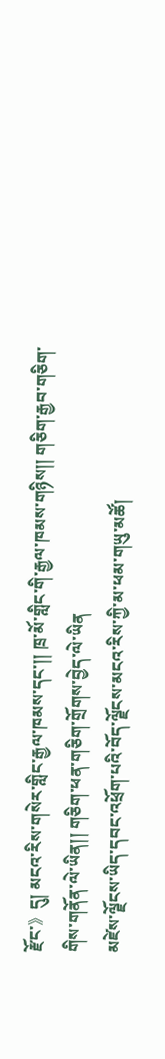རྫོང་》དུ། མངའ་རིས་གསེར་གླིང་རྒྱལ་ཁམས་དང་།། ཁྲ་མོ་གླིང་གི་རྒྱལ་ཁམས་གཉིས།། གཅིག་རྒྱབ་གཅིག་གིས་གནོན་ལེ་ཡིན།། གཅིག་ཕན་གཅིག་གྲོགས་བྱེད་ལེ་ཡིན
མཛེས་ལྗོངས་ཡིད་དབང་འཕྲོག་པའི་བོད་ལྗོངས་མངའ་རིས་ཀྱི་མ་ཕམ་གཡུ་མཚོ།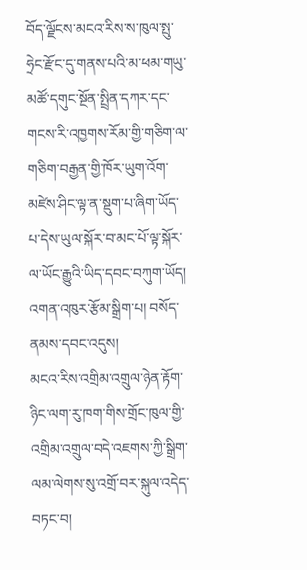བོད་ལྗོངས་མངའ་རིས་ས་ཁུལ་སྤུ་ཧྲེང་རྫོང་དུ་གནས་པའི་མ་ཕམ་གཡུ་མཚོ་དགུང་སྔོན་སྤྲིན་དཀར་དང་གངས་རི་འཁྱགས་རོམ་གྱི་གཅིག་ལ་གཅིག་བརྒྱན་གྱི་ཁོར་ཡུག་འོག་མཛེས་ཤིང་ལྟ་ན་སྡུག་པ་ཞིག་ཡོད་པ་དེས་ཡུལ་སྐོར་བ་མང་པོ་ལྟ་སྐོར་ལ་ཡོང་རྒྱུའི་ཡིད་དབང་བཀུག་ཡོད། འགན་འཁུར་རྩོམ་སྒྲིག་པ། བསོད་ནམས་དབང་འདུས།
མངའ་རིས་འགྲིམ་འགྲུལ་ཉེན་རྟོག་ཉིང་ལག་རུ་ཁག་གིས་གྲོང་ཁུལ་གྱི་འགྲིམ་འགྲུལ་བདེ་འཇགས་ཀྱི་སྒྲིག་ལམ་ལེགས་སུ་འགྲོ་བར་སྐུལ་འདེད་བཏང་བ།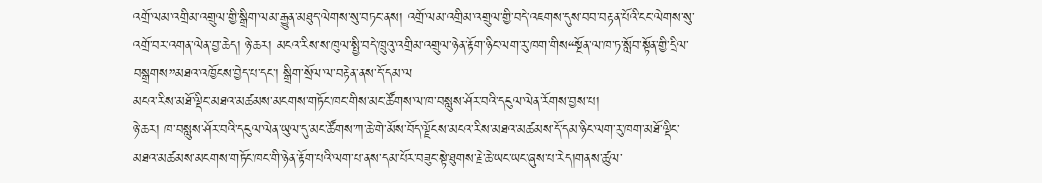འགྲོ་ལམ་འགྲིམ་འགྲུལ་གྱི་སྒྲིག་ལམ་རྒྱུན་མཐུད་ལེགས་སུ་བཏང་ནས། འགྲོ་ལམ་འགྲིམ་འགྲུལ་གྱི་བདེ་འཇགས་དུས་བབ་བརྟན་པོའི་ངང་ལེགས་སུ་འགྲོ་བར་འགན་ལེན་བྱ་ཆེད། ཉེ་ཆར། མངའ་རིས་ས་ཁུལ་སྤྱི་བདེ་ཁྲུའུ་འགྲིམ་འགྲུལ་ཉེན་རྟོག་ཉིང་ལག་རུ་ཁག་གིས“སྔོན་ལ་ཁ་ཏ་སློབ་སྟོན་གྱི་དྲིལ་བསྒྲགས”མཐའ་འཁྱོངས་བྱེད་པ་དང་། སྒྲིག་སྲོལ་ལ་བརྟེན་ནས་དོ་དམ་ལ
མངའ་རིས་མཐོ་ལྡིང་མཐའ་མཚམས་མངགས་གཏོང་ཁང་གིས་མང་ཚོགས་ལ་ཁ་བསླུས་ཤོར་བའི་དངུལ་ལེན་རོགས་བྱས་པ།
ཉེ་ཆར། ཁ་བསླུས་ཤོར་བའི་དངུལ་ལེན་ཡུལ་དུ་མང་ཚོགས་ཀ་ཆེ་གེ་མོས་བོད་ལྗོངས་མངའ་རིས་མཐའ་མཚམས་དོ་དམ་ཉིང་ལག་རུ་ཁག་མཐོ་ལྡིང་མཐའ་མཚམས་མངགས་གཏོང་ཁང་གི་ཉེན་རྟོག་པའི་ལག་པ་ནས་དམ་པོར་བཟུང་སྟེ་ཐུགས་རྗེ་ཆེ་ཡང་ཡང་ཞུས་པ་རེད།གནས་ཚུལ་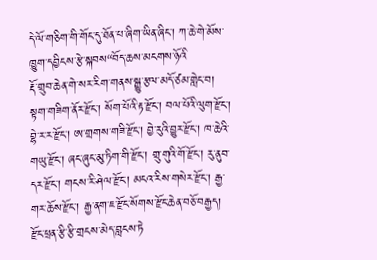དེ་ལོ་གཅིག་གི་གོང་དུ་ཐོན་པ་ཞིག་ཡིན་ཞིང་། ཀ་ཆེ་གེ་མོས་ཁྱུག་དབྱིངས་རྩེ་སྐབས“བོད་ཆས་མངགས་ཉོའི
རྡོ་གྲུབ་ཆེན་གེ་སར་རིག་གནས་སྒྱུ་རྩལ་མདོ་ཙམ་གླེང་བ།
སྟག་གཟིག་ནོར་རྫོང་། སོག་པོའི་རྟ་རྫོང་། བལ་པོའི་ལུག་རྫོང་། བྷེ་ར་ར་རྫོང་། ཨ་གྲགས་གཟི་རྫོང་། བྱེ་རུའི་བྱུར་རྫོང་། ཁ་ཆེའི་གཡུ་རྫོང་། ཞང་ཞུང་མུ་ཏིག་གི་རྫོང་། གྲུ་གུའི་གོ་རྫོང་། རུ་ནུབ་དར་རྫོང་། གངས་རི་ཤེལ་རྫོང་། མངའ་རིས་གསེར་རྫོང་། རྒྱ་གར་ཆོས་རྫོང་། རྒྱ་ནག་ཇ་རྫོང་སོགས་རྫོང་ཆེན་བཅོ་བརྒྱད། རྫོང་ཕྲན་རྩི་རྩི་གྲངས་མེད་བླངས་ཏེ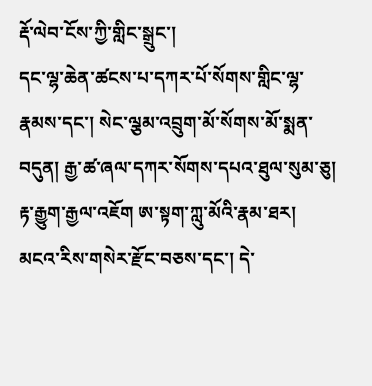རྡོ་ལེབ་ངོས་ཀྱི་གླིང་སྒྲུང་།
དང་ལྷ་ཆེན་ཚངས་པ་དཀར་པོ་སོགས་གླིང་ལྷ་རྣམས་དང་། སེང་ལྕམ་འབྲུག་མོ་སོགས་མོ་སྨན་བདུན། རྒྱ་ཚ་ཞལ་དཀར་སོགས་དཔའ་ཐུལ་སུམ་ཅུ། རྟ་རྒྱུག་རྒྱལ་འཇོག ཨ་སྟག་ཀླུ་མོའི་རྣམ་ཐར། མངའ་རིས་གསེར་རྫོང་བཅས་དང་། དེ་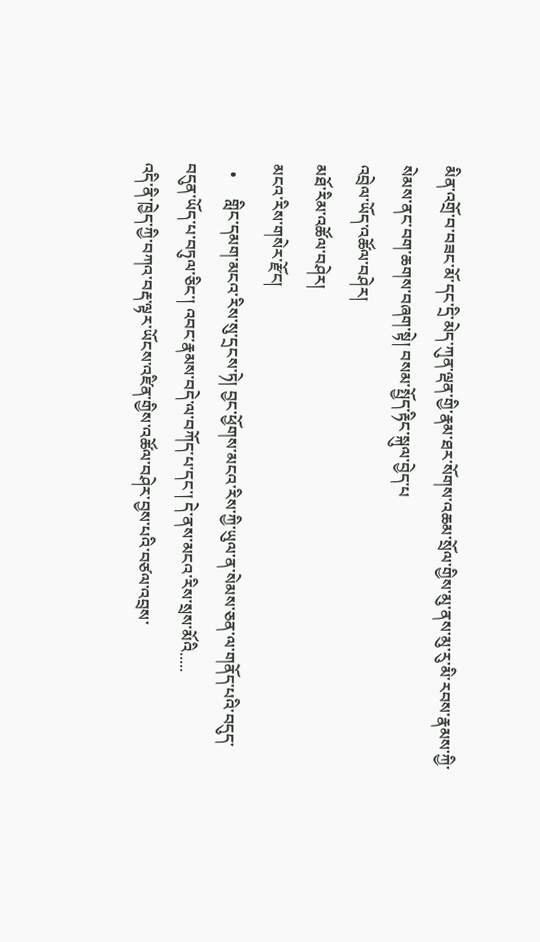མིན་འགྲོ་བ་བཟང་མོ་དང་དྲི་མེད་ཀུན་ལྡན་གྱི་རྣམ་ཐར་སོགས་འཆམ་སྲོལ་གྱིས་མུ་ནས་མུ་རུ་མི་རབས་རྣམས་ཀྱི་སེམས་ནང་བག་ཆགས་བཞག་སྟེ། བསམ་སྤྱོད་རྟིང་སྐུལ་བྱེད་པ
འབྲེལ་ཡོད་འཚོལ་བཤེར།
མཐོ་རིམ་འཚོལ་བཤེར།
མངའ་རིས་གསེར་རྫོང།
  •     གླིང་དམག་མངའ་རིས་སུ་དྲངས་ཏེ། བྱང་ཕྱོགས་མངའ་རིས་ཀྱི་ཡུལ་ན་སེམས་ཅན་ལ་གནོད་པའི་བདུད་བདུན་ཡོད་པ་བཏུལ་ཅིང་། འབང་རྣམས་བདེ་ལ་བཀོད་པ་དང་། དེ་ནས་མངའ་རིས་སྲས་མོའི.....
འདི་ནི་ཁྱེད་ཀྱི་བཀའ་བརྡ་ལྟར་ཡོངས་འཛིན་གྱིས་འཚོལ་བཤེར་བྱས་པའི་བཙལ་འབྲས་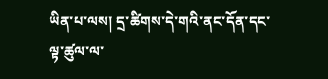ཡིན་པ་ལས། དྲ་ཚིགས་དེ་གའི་ནང་དོན་དང་ལྟ་ཚུལ་ལ་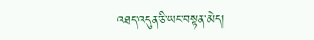འཐད་འདུན་ཅི་ཡང་བསྟན་མེད།